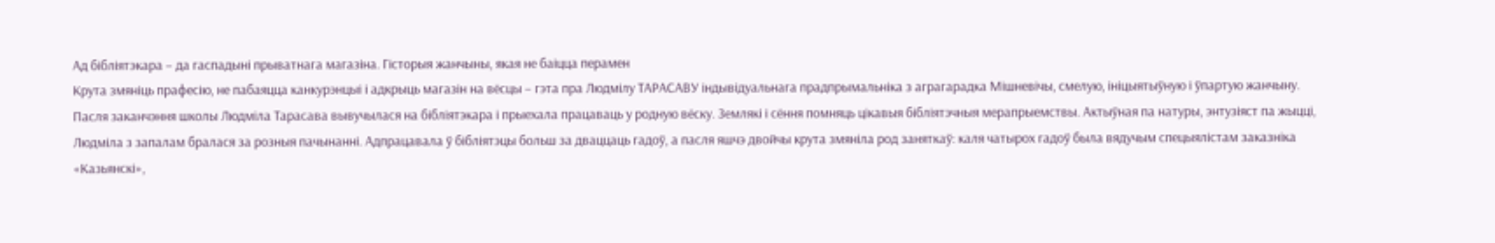Ад бібліятэкара – да гаспадыні прыватнага магазіна. Гісторыя жанчыны, якая не баіцца перамен
Крута змяніць прафесію, не пабаяцца канкурэнцыі і адкрыць магазін на вёсцы – гэта пра Людмілу ТАРАСАВУ індывідуальнага прадпрымальніка з аграгарадка Мішневічы, смелую, ініцыятыўную і ўпартую жанчыну.
Пасля заканчэння школы Людміла Тарасава вывучылася на бібліятэкара і прыехала працаваць у родную вёску. Землякі і сёння помняць цікавыя бібліятэчныя мерапрыемствы. Актыўная па натуры, энтузіяст па жыцці, Людміла з запалам бралася за розныя пачынанні. Адпрацавала ў бібліятэцы больш за дваццаць гадоў, а пасля яшчэ двойчы крута змяніла род заняткаў: каля чатырох гадоў была вядучым спецыялістам заказніка «Казьянскі»,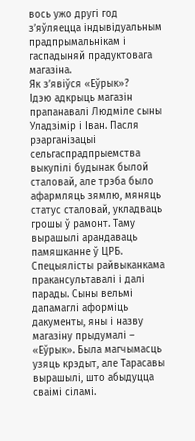вось ужо другі год з’яўляецца індывідуальным прадпрымальнікам і гаспадыняй прадуктовага магазіна.
Як з’явіўся «Еўрык»?
Ідэю адкрыць магазін прапанавалі Людміле сыны Уладзімір і Іван. Пасля рэарганізацыі сельгаспрадпрыемства выкупілі будынак былой сталовай, але трэба было афармляць зямлю, мяняць статус сталовай, укладваць грошы ў рамонт. Таму вырашылі арандаваць памяшканне ў ЦРБ. Спецыялісты райвыканкама пракансультавалі і далі парады. Сыны вельмі дапамаглі аформіць дакументы, яны і назву магазіну прыдумалі – «Еўрык». Была магчымасць узяць крэдыт, але Тарасавы вырашылі, што абыдуцца сваімі сіламі.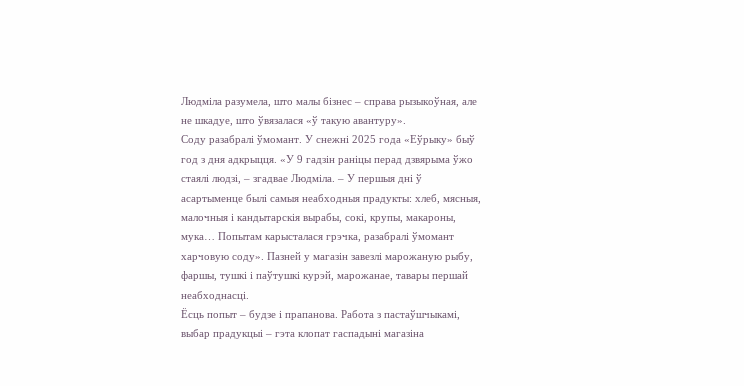Людміла разумела, што малы бізнес – справа рызыкоўная, але не шкадуе, што ўвязалася «ў такую авантуру».
Соду разабралі ўмомант. У снежні 2025 года «Еўрыку» быў год з дня адкрыцця. «У 9 гадзін раніцы перад дзвярыма ўжо стаялі людзі, – згадвае Людміла. – У першыя дні ў асартыменце былі самыя неабходныя прадукты: хлеб, мясныя, малочныя і кандытарскія вырабы, сокі, крупы, макароны, мука… Попытам карысталася грэчка, разабралі ўмомант харчовую соду». Пазней у магазін завезлі марожаную рыбу, фаршы, тушкі і паўтушкі курэй, марожанае, тавары першай неабходнасці.
Ёсць попыт – будзе і прапанова. Работа з пастаўшчыкамі, выбар прадукцыі – гэта клопат гаспадыні магазіна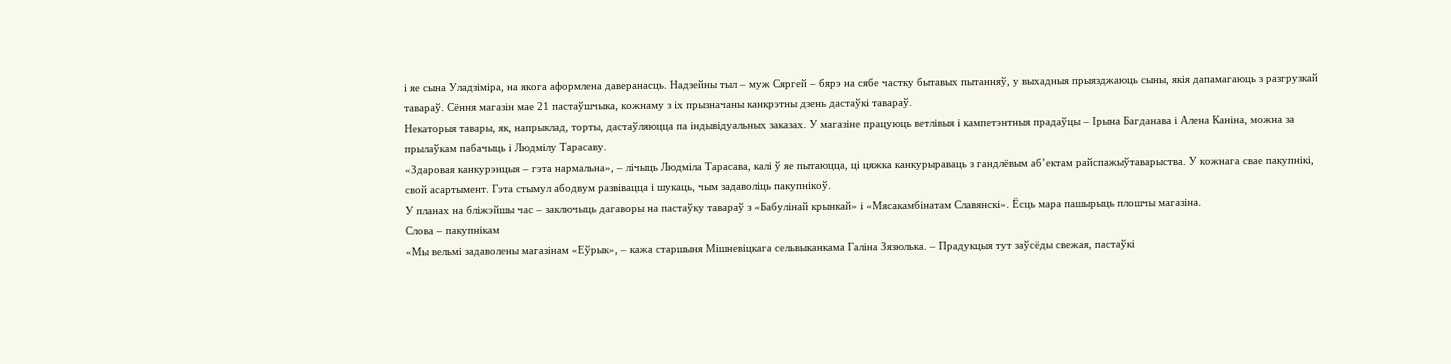і яе сына Уладзіміра, на якога аформлена даверанасць. Надзейны тыл – муж Сяргей – бярэ на сябе частку бытавых пытанняў, у выхадныя прыязджаюць сыны, якія дапамагаюць з разгрузкай тавараў. Сёння магазін мае 21 пастаўшчыка, кожнаму з іх прызначаны канкрэтны дзень дастаўкі тавараў.
Некаторыя тавары, як, напрыклад, торты, дастаўляюцца па індывідуальных заказах. У магазіне працуюць ветлівыя і кампетэнтныя прадаўцы – Ірына Багданава і Алена Каніна, можна за прылаўкам пабачыць і Людмілу Тарасаву.
«Здаровая канкурэнцыя – гэта нармальна», – лічыць Людміла Тарасава, калі ў яе пытаюцца, ці цяжка канкурыраваць з гандлёвым аб’ектам райспажыўтаварыства. У кожнага свае пакупнікі, свой асартымент. Гэта стымул абодвум развівацца і шукаць, чым задаволіць пакупнікоў.
У планах на бліжэйшы час – заключыць дагаворы на пастаўку тавараў з «Бабулінай крынкай» і «Мясакамбінатам Славянскі». Ёсць мара пашырыць плошчы магазіна.
Слова – пакупнікам
«Мы вельмі задаволены магазінам «Еўрык», – кажа старшыня Мішневіцкага сельвыканкама Галіна Зязюлька. – Прадукцыя тут заўсёды свежая, пастаўкі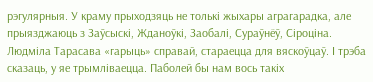рэгулярныя. У краму прыходзяць не толькі жыхары аграгарадка, але прыязджаюць з Заўсыскі, Жданоўкі, Заобалі, Сураўнёў, Сіроціна. Людміла Тарасава «гарыць» справай, стараецца для вяскоўцаў. І трэба сказаць, у яе трымліваецца. Паболей бы нам вось такіх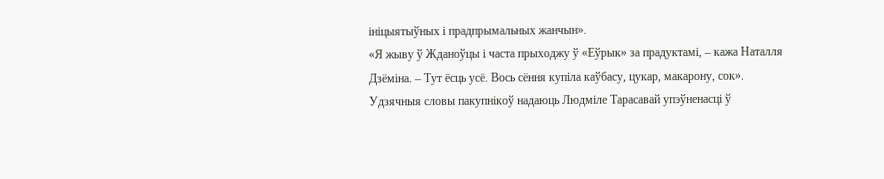ініцыятыўных і прадпрымальных жанчын».
«Я жыву ў Жданоўцы і часта прыходжу ў «Еўрык» за прадуктамі, – кажа Наталля Дзёміна. – Тут ёсць усё. Вось сёння купіла каўбасу, цукар, макарону, сок».
Удзячныя словы пакупнікоў надаюць Людміле Тарасавай упэўненасці ў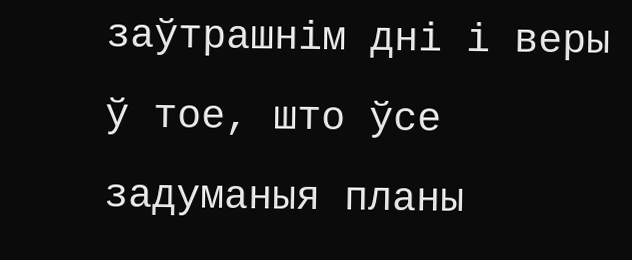заўтрашнім дні і веры ў тое, што ўсе задуманыя планы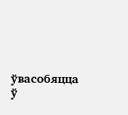ўвасобяцца ў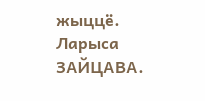жыццё.
Ларыса ЗАЙЦАВА.